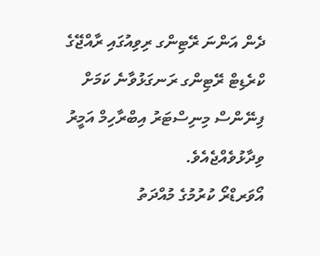ދެން އަންނަ ރޭޓިންގ ރިވިއުގައި ރާއްޖޭގެ ކްރެޑިޓް ރޭޓިންގ ރަނގަޅުވާނެ ކަމަށް ފިނޭންސް މިނިސްޓަރު އިބްރާހިމް އަމީރު ވިދާޅުވެއްޖެއެވެ.
އޯވަރޑްރޯ ކުރުމުގެ މުއްދަތު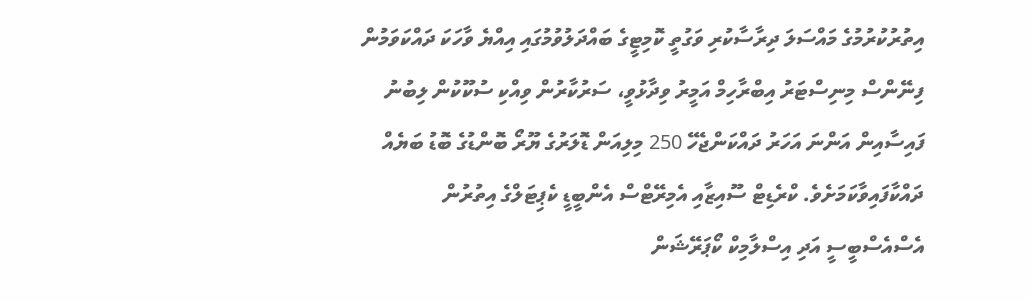އިތުރުކުރުމުގެ މައްސަލަ ދިރާސާކުރި ވަގުތީ ކޮމިޓީގެ ބައްދަލުވުމުގައި އިއްޔެ ވާހަކަ ދައްކަވަމުން ފިނޭންސް މިނިސްޓަރު އިބްރާހިމް އަމީރު ވިދާޅުވީ، ސަރުކާރުން ވިއްކި ސުކޫކުން ލިބުނު ފައިސާއިން އަންނަ އަހަރު ދައްކަންޖެހޭ 250 މިލިއަން ޑޮލަރުގެ ޔޫރޯ ބޮންޑުގެ ބޮޑު ބަޔެއް ދައްކާފައިވާކަމަށެވެ. ކްރެޑިޓް ސޫއިޒާއި އެމިރޭޓްސް އެންބީޑީ ކެޕިޓަލްގެ އިތުރުން އެސްއެސްބީސީ އަދި އިސްލާމިކް ކޯޕަރޭޝަން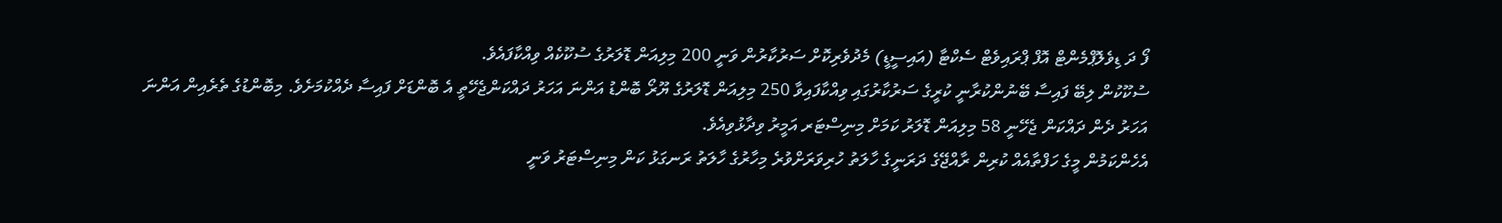ފޯ ދަ ޑިވެލޮޕްމެންޓް އޮފް ޕްރައިވެޓް ސެކްޓާ (އައިސީޑީ) މެދުވެރިކޮށް ސަރުކާރުން ވަނީ 200 މިލިއަން ޑޮލަރުގެ ސުކޫކެއް ވިއްކާފައެވެ.
ސުކޫކުން ލިބޭ ފައިސާ ބޭނުންކުރާނީ ކުރީގެ ސަރުކާރުގައި ވިއްކާފައިވާ 250 މިލިއަން ޑޮލަރުގެ ޔޫރޯ ބޮންޑު އަންނަ އަހަރު ދައްކަންޖެހޭތީ އެ ބޮންޑަށް ފައިސާ ދެއްކުމަށެވެ. މިބޮންޑުގެ ތެރެއިން އަންނަ އަހަރު ދެން ދައްކަން ޖެހޭނީ 58 މިލިއަން ޑޮލަރު ކަމަށް މިނިސްޓަރ އަމީރު ވިދާޅުވިއެވެ.
އެހެންކަމުން މީގެ ހަފްތާއެއް ކުރިން ރާއްޖޭގެ ދަރަނީގެ ހާލަތު ހުރިވަރަށްވުރެ މިހާރުގެ ހާލަތު ރަނގަޅު ކަން މިނިސްޓަރު ވަނީ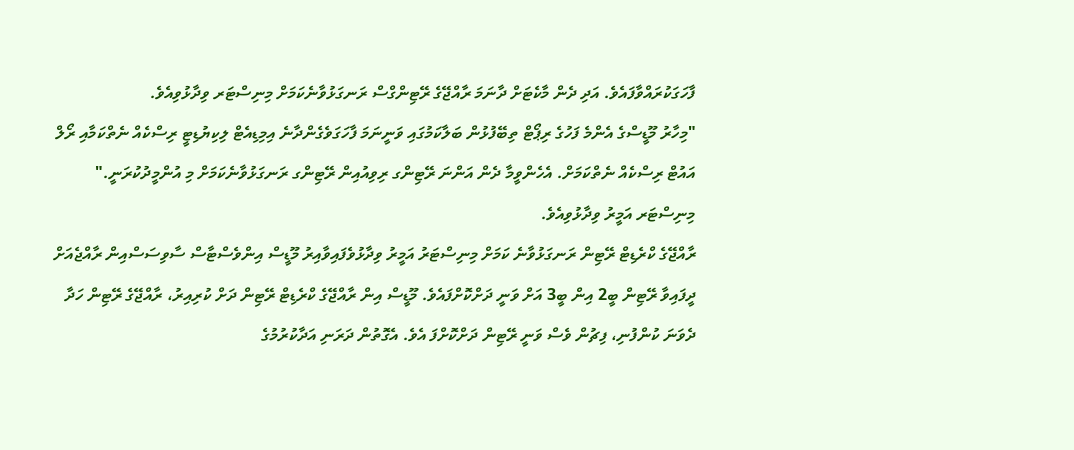ފާހަގަކުރައްވާފައެވެ. އަދި ދެން މާކެޓަށް ދާނަމަ ރާއްޖޭގެ ރޭޓިންގްސް ރަނގަޅުވާނެކަމަށް މިނިސްޓަރ ވިދާޅުވިއެވެ.
"މިހާރު މޫޑީސްގެ އެންމެ ފަހުގެ ރިޕޯޓް ތިބޭފުޅުން ބަލާކަމުގައި ވަނީނަމަ ފާހަގަވެގެންދާނެ އިމިޑިއެޓް ލިކިޔުޑިޓީ ރިސްކެއް ނެތްކަމާއި ރޯލް އައުޓް ރިސްކެއް ނެތްކަމަށް. އެހެންވީމާ ދެން އަންނަ ރޭޓިންގ ރިވިއުއިން ރޭޓިންގ ރަނގަޅުވާނެކަމަށް މި އުންމީދުކުރަނީ." މިނިސްޓަރ އަމީރު ވިދާޅުވިއެވެ.
ރާއްޖޭގެ ކްރެޑިޓް ރޭޓިން ރަނގަޅުވާނެ ކަމަށް މިނިސްޓަރު އަމީރު ވިދާޅުވެފައިވާއިރު މޫޑީސް އިންވެސްޓާސް ސާވިސަސްއިން ރާއްޖެއަށް ދީފައިވާ ރޭޓިން ބީ2 އިން ބީ3 އަށް ވަނީ ދަށްކޮށްފައެވެ. މޫޑީސް އިން ރާއްޖޭގެ ކްރެޑިޓް ރޭޓިން ދަށް ކުރިއިރު، ރާއްޖޭގެ ރޭޓިން ހަދާ ދެވަނަ ކުންފުނި، ފިޗުން ވެސް ވަނީ ރޭޓިން ދަށްކޮށްފަ އެވެ. އެގޮތުން ދަރަނި އަދާކުރުމުގެ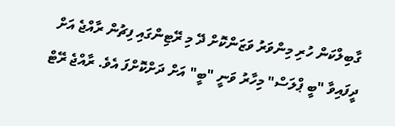ގާބިލްކަން ހުރި މިންވަރު ވަޒަންކޮށް ދޭ މި ރޭޓިންގައި ފިޗުން ރާއްޖެ އަށް ދީފައިވާ "ބީ ޕްލަސް" މިހާރު ވަނީ "ބީ" އަށް ދަށްކޮށްފަ އެވެ. ރާއްޖެ ރޭޓް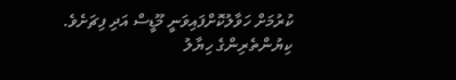ކުރުމަށް ހަވާލުކޮށްފައިވަނީ މޫޑީސް އަދި ފިޗަށެވެ.
ކިޔުންތެރިންގެ ހިޔާލު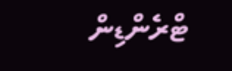ޓްރެންޑިން